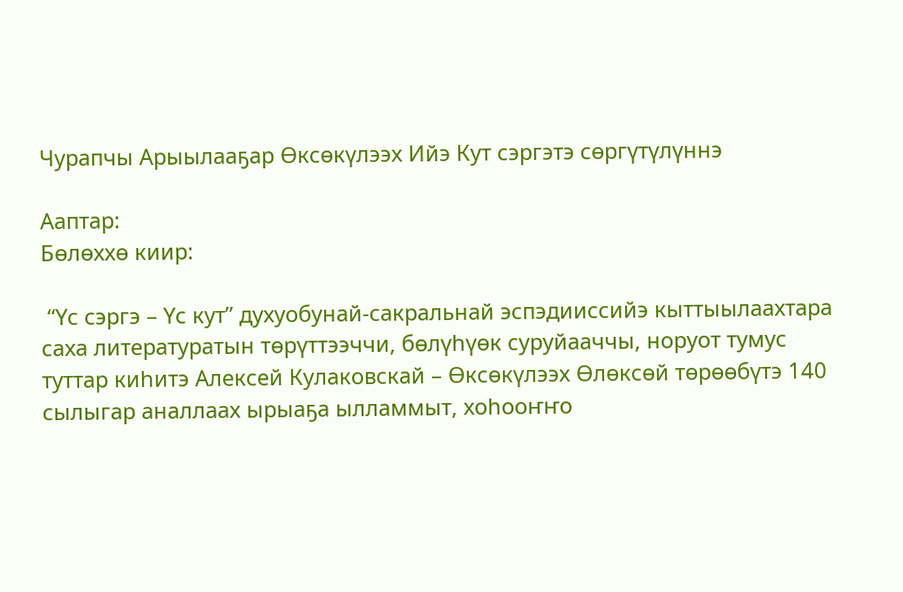Чурапчы Арыылааҕар Өксөкүлээх Ийэ Кут сэргэтэ сөргүтүлүннэ

Ааптар:
Бөлөххө киир:

 “Үс сэргэ – Үс кут” духуобунай-сакральнай эспэдииссийэ кыттыылаахтара саха литературатын төрүттээччи, бөлүһүөк суруйааччы, норуот тумус туттар киһитэ Алексей Кулаковскай – Өксөкүлээх Өлөксөй төрөөбүтэ 140 сылыгар аналлаах ырыаҕа ылламмыт, хоһооҥҥо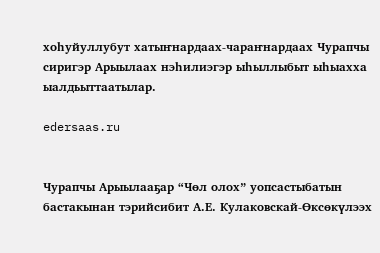хоһуйуллубут хатыҥнардаах-чараҥнардаах Чурапчы сиригэр Арыылаах нэһилиэгэр ыһыллыбыт ыһыахха ыалдьыттаатылар.

edersaas.ru


Чурапчы Арыылааҕар “Чөл олох” уопсастыбатын бастакынан тэрийсибит А.Е. Кулаковскай-Өксөкүлээх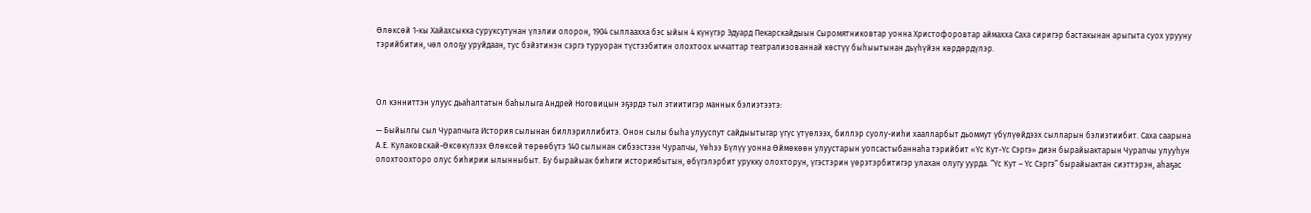Өлөксөй 1-кы Хайахсыкка суруксутунан үлэлии олорон, 1904 сыллаахха бэс ыйын 4 күнүгэр Эдуард Пекарскайдыын Сыромятниковтар уонна Христофоровтар аймахха Саха сиригэр бастакынан арыгыта суох урууну тэрийбитин, чөл олоҕу уруйдаан, тус бэйэтинэн сэргэ туруоран түстээбитин олохтоох ыччаттар театрализованнай көстүү быһыытынан дьүһүйэн көрдөрдүлэр.



Ол кэнниттэн улуус дьаһалтатын баһылыга Андрей Ноговицын эҕэрдэ тыл этиитигэр маннык бэлиэтээтэ:

— Быйылгы сыл Чурапчыга История сылынан биллэриллибитэ. Онон сылы быһа улууспут сайдыытыгар үгүс үтүөлээх, биллэр суолу-ииһи хаалларбыт дьоммут үбүлүөйдээх сылларын бэлиэтиибит. Саха саарына А.Е. Кулаковскай-Өксөкүлээх Өлөксөй төрөөбүтэ 140 сылынан сибээстээн Чурапчы, Үөһээ Бүлүү уонна Өймөкөөн улуустарын уопсастыбаннаһа тэрийбит «Үс Кут-Үс Сэргэ» диэн бырайыактарын Чурапчы улууһун олохтоохторо олус биһирии ылынныбыт. Бу бырайыак биһиги историябытын, өбүгэлэрбит урукку олохторун, үгэстэрин үөрэтэрбитигэр улахан олугу уурда. “Үс Кут – Үс Сэргэ” бырайыактан сиэттэрэн, аһаҕас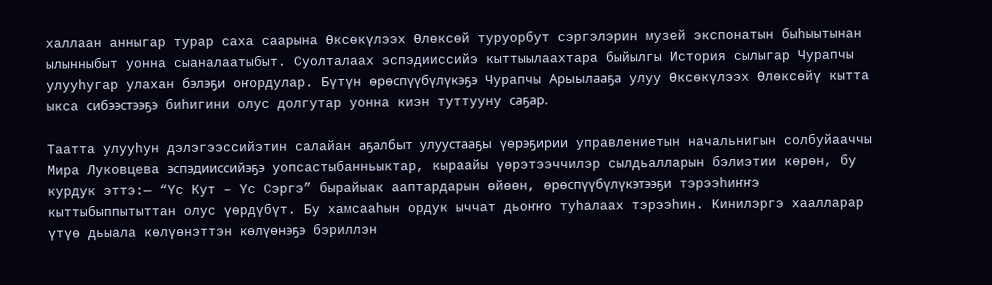халлаан анныгар турар саха саарына Өксөкүлээх Өлөксөй туруорбут сэргэлэрин музей экспонатын быһыытынан ылынныбыт уонна сыаналаатыбыт. Суолталаах эспэдииссийэ кыттыылаахтара быйылгы История сылыгар Чурапчы улууһугар улахан бэлэҕи оҥордулар. Бүтүн өрөспүүбүлүкэҕэ Чурапчы Арыылааҕа улуу Өксөкүлээх Өлөксөйү кытта ыкса сибээстээҕэ биһигини олус долгутар уонна киэн туттууну саҕар.

Таатта улууһун дэлэгээссийэтин салайан аҕалбыт улуустааҕы үөрэҕирии управлениетын начальнигын солбуйааччы Мира Луковцева эспэдииссийэҕэ уопсастыбанньыктар, кыраайы үөрэтээччилэр сылдьалларын бэлиэтии көрөн, бу курдук эттэ:— “Үс Кут – Үс Сэргэ” бырайыак ааптардарын өйөөн, өрөспүүбүлүкэтээҕи тэрээһиҥҥэ кыттыбыппытыттан олус үөрдүбүт. Бу хамсааһын ордук ыччат дьоҥҥо туһалаах тэрээһин. Кинилэргэ хаалларар үтүө дьыала көлүөнэттэн көлүөнэҕэ бэриллэн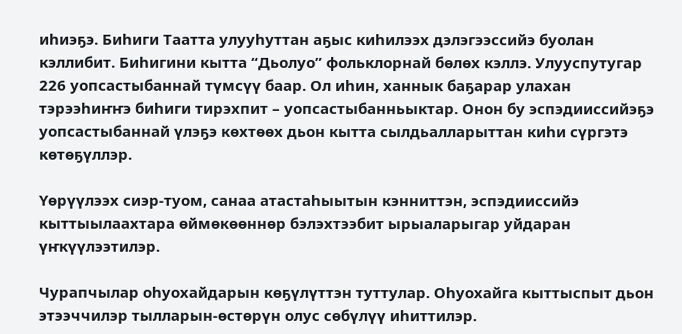иһиэҕэ. Биһиги Таатта улууһуттан аҕыс киһилээх дэлэгээссийэ буолан кэллибит. Биһигини кытта “Дьолуо” фольклорнай бөлөх кэллэ. Улууспутугар 226 уопсастыбаннай түмсүү баар. Ол иһин, ханнык баҕарар улахан тэрээһиҥҥэ биһиги тирэхпит – уопсастыбанньыктар. Онон бу эспэдииссийэҕэ уопсастыбаннай үлэҕэ көхтөөх дьон кытта сылдьалларыттан киһи сүргэтэ көтөҕүллэр.

Үөрүүлээх сиэр-туом, санаа атастаһыытын кэнниттэн, эспэдииссийэ кыттыылаахтара өймөкөөннөр бэлэхтээбит ырыаларыгар уйдаран үҥкүүлээтилэр.

Чурапчылар оһуохайдарын көҕүлүттэн туттулар. Оһуохайга кыттыспыт дьон этээччилэр тылларын-өстөрүн олус сөбүлүү иһиттилэр.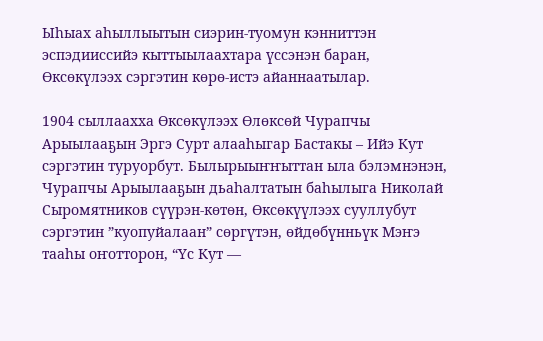Ыһыах аһыллыытын сиэрин-туомун кэнниттэн эспэдииссийэ кыттыылаахтара үссэнэн баран, Өксөкүлээх сэргэтин көрө-истэ айаннаатылар.

1904 сыллаахха Өксөкүлээх Өлөксөй Чурапчы Арыылааҕын Эргэ Сурт алааһыгар Бастакы – Ийэ Кут сэргэтин туруорбут. Былырыыҥҥыттан ыла бэлэмнэнэн, Чурапчы Арыылааҕын дьаһалтатын баһылыга Николай Сыромятников сүүрэн-көтөн, Өксөкүүлээх сууллубут сэргэтин ”куопуйалаан” сөргүтэн, өйдөбүнньүк Мэҥэ тааһы оҥотторон, “Үс Кут —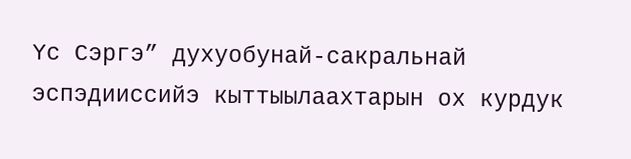Үс Сэргэ” духуобунай-сакральнай эспэдииссийэ кыттыылаахтарын ох курдук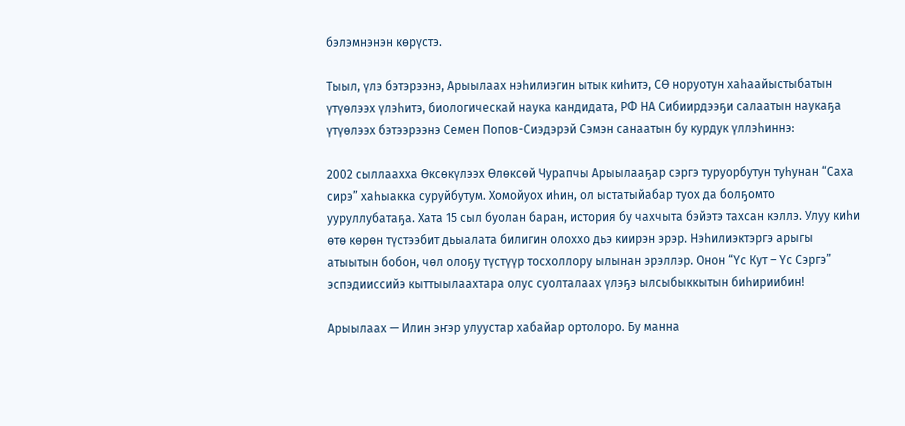бэлэмнэнэн көрүстэ.

Тыыл, үлэ бэтэрээнэ, Арыылаах нэһилиэгин ытык киһитэ, СӨ норуотун хаһаайыстыбатын үтүөлээх үлэһитэ, биологическай наука кандидата, РФ НА Сибиирдээҕи салаатын наукаҕа үтүөлээх бэтээрээнэ Семен Попов-Сиэдэрэй Сэмэн санаатын бу курдук үллэһиннэ:

2002 сыллаахха Өксөкүлээх Өлөксөй Чурапчы Арыылааҕар сэргэ туруорбутун туһунан “Саха сирэ” хаһыакка суруйбутум. Хомойуох иһин, ол ыстатыйабар туох да болҕомто ууруллубатаҕа. Хата 15 сыл буолан баран, история бу чахчыта бэйэтэ тахсан кэллэ. Улуу киһи өтө көрөн түстээбит дьыалата билигин олоххо дьэ киирэн эрэр. Нэһилиэктэргэ арыгы атыытын бобон, чөл олоҕу түстүүр тосхоллору ылынан эрэллэр. Онон “Үс Кут – Үс Сэргэ” эспэдииссийэ кыттыылаахтара олус суолталаах үлэҕэ ылсыбыккытын биһириибин!

Арыылаах — Илин эҥэр улуустар хабайар ортолоро. Бу манна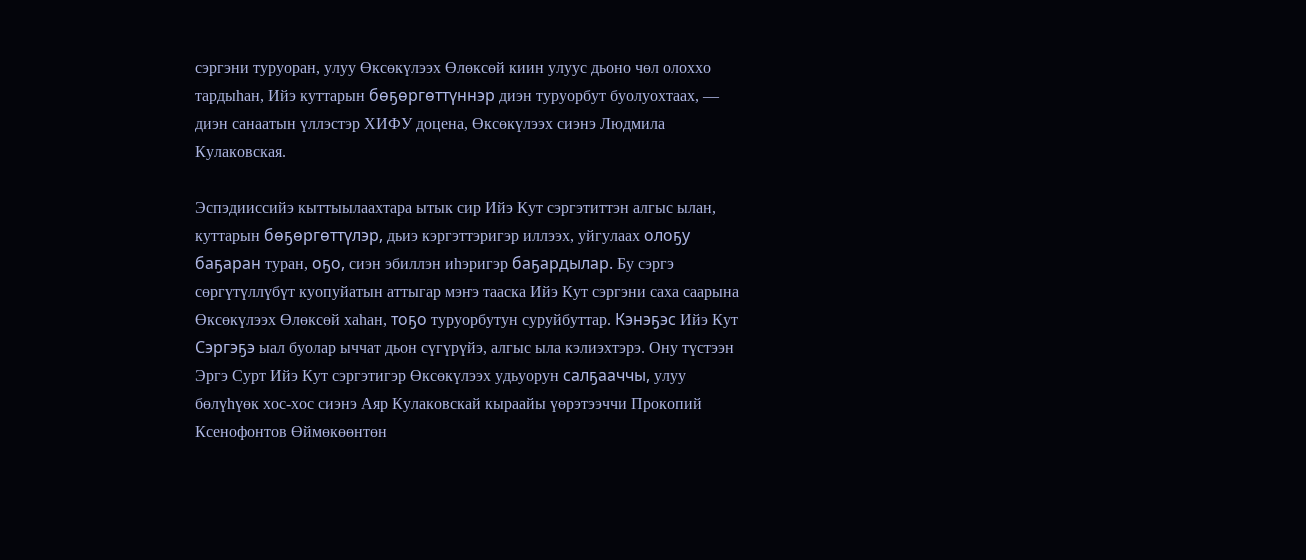сэргэни туруоран, улуу Өксөкүлээх Өлөксөй киин улуус дьоно чөл олоххо тардыһан, Ийэ куттарын бөҕөргөттүннэр диэн туруорбут буолуохтаах, — диэн санаатын үллэстэр ХИФУ доцена, Өксөкүлээх сиэнэ Людмила Кулаковская.

Эспэдииссийэ кыттыылаахтара ытык сир Ийэ Кут сэргэтиттэн алгыс ылан, куттарын бөҕөргөттүлэр, дьиэ кэргэттэригэр иллээх, уйгулаах олоҕу баҕаран туран, оҕо, сиэн эбиллэн иһэригэр баҕардылар. Бу сэргэ сөргүтүллүбүт куопуйатын аттыгар мэҥэ тааска Ийэ Кут сэргэни саха саарына Өксөкүлээх Өлөксөй хаһан, тоҕо туруорбутун суруйбуттар. Кэнэҕэс Ийэ Кут Сэргэҕэ ыал буолар ыччат дьон сүгүрүйэ, алгыс ыла кэлиэхтэрэ. Ону түстээн Эргэ Сурт Ийэ Кут сэргэтигэр Өксөкүлээх удьуорун салҕааччы, улуу бөлүһүөк хос-хос сиэнэ Аяр Кулаковскай кыраайы үөрэтээччи Прокопий Ксенофонтов Өймөкөөнтөн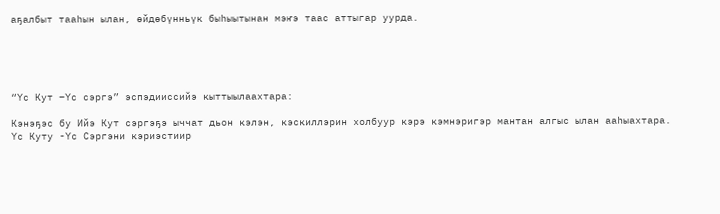аҕалбыт тааһын ылан, өйдөбүнньүк быһыытынан мэҥэ таас аттыгар уурда.





“Үс Кут –Үс сэргэ” эспэдииссийэ кыттыылаахтара:

Кэнэҕэс бу Ийэ Кут сэргэҕэ ыччат дьон кэлэн, кэскиллэрин холбуур кэрэ кэмнэригэр мантан алгыс ылан ааһыахтара. Үс Куту -Үс Сэргэни кэриэстиир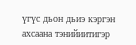үгүс дьон дьиэ кэргэн ахсаана тэнийиитигэр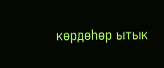көрдөһөр ытык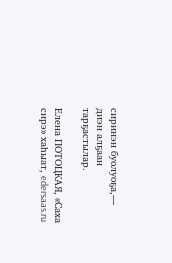сиринэн буолуоҕа,— диэн алҕаан тарҕастылар.

Елена ПОТОЦКАЯ, «Саха сирэ» хаһыат, edersaas.ru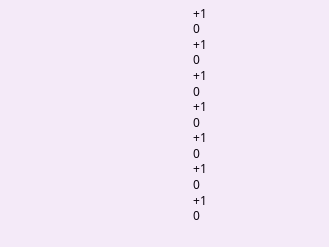+1
0
+1
0
+1
0
+1
0
+1
0
+1
0
+1
0